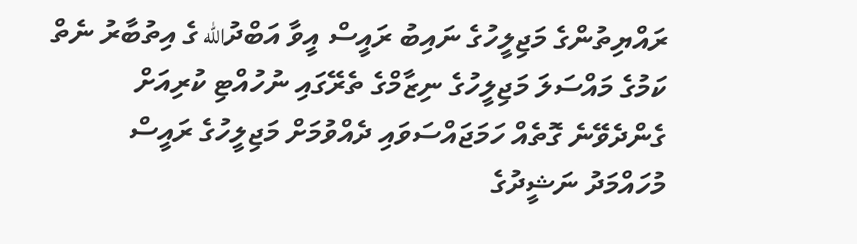ރައްޔިތުންގެ މަޖިލީހުގެ ނައިބު ރައީސް އީވާ އަބްދުالله ގެ އިތުބާރު ނެތް ކަމުގެ މައްސަލަ މަޖިލީހުގެ ނިޒާމްގެ ތެރޭގައި ނުހުއްޓި ކުރިއަށް ގެންދެވޭނެ ގޮތެއް ހަމަޖައްސަވައި ދެއްވުމަށް މަޖިލީހުގެ ރައީސް މުހައްމަދު ނަޝީދުގެ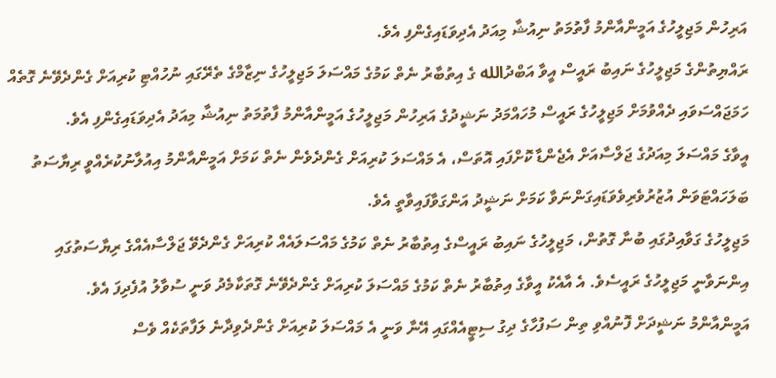އަރިހުން މަޖިލީހުގެ އަމީންއާންމު ފާތުމަތު ނިއުޝާ މިއަދު އެދިވަޑައިގެންފި އެވެ.
ރައްޔިތުންގެ މަޖިލީހުގެ ނައިބު ރައީސް އީވާ އަބްދުالله ގެ އިތުބާރު ނެތް ކަމުގެ މައްސަލަ މަޖިލީހުގެ ނިޒާމްގެ ތެރޭގައި ނުހުއްޓި ކުރިއަށް ގެންދެވޭނެ ގޮތެއް ހަމަޖައްސަވައި ދެއްވުމަށް މަޖިލީހުގެ ރައީސް މުހައްމަދު ނަޝީދުގެ އަރިހުން މަޖިލީހުގެ އަމީންއާންމު ފާތުމަތު ނިއުޝާ މިއަދު އެދިވަޑައިގެންފި އެވެ.
އީވާގެ މައްސަލަ މިއަދުގެ ޖަލްސާއަށް އެޖެންޑާ ކޮށްފައި އޮތަސް، އެ މައްސަލަ ކުރިއަށް ގެންދެވެން ނެތް ކަމަށް އަމީންއާންމު އިއުލާނުކުރެއްވީ ރިޔާސަތު ބަލަހައްޓަވަން އުޒުރުވެރިވެވަޑައިގަންނަވާ ކަމަށް ނަޝީދު އަންގަވާފައިވާތީ އެވެ.
މަޖިލީހުގެ ގަވާއިދުގައި ބުނާ ގޮތުން، މަޖިލީހުގެ ނައިބު ރައީސްގެ އިތުބާރު ނެތް ކަމުގެ މައްސަލައެއް ކުރިއަށް ގެންދެވޭ ޖަލްސާއެއްގެ ރިޔާސަތުގައި އިންނަވާނީ މަޖިލީހުގެ ރައީސެވެ. އެ އާއެކު އީވާގެ އިތުބާރު ނެތް ކަމުގެ މައްސަލަ ކުރިއަށް ގެންދެވޭނެ ގޮތަކާމެދު ވަނީ ސުވާލު އުފެދިފަ އެވެ.
އަމީންއާންމު ނަޝީދަށް ފޮނުއްވި ތިން ސަފުހާގެ ދިގު ސިޓީއެއްގައި އޭނާ ވަނީ އެ މައްސަލަ ކުރިއަށް ގެންދެވިދާނެ ލަފާތަކެއް ވެސް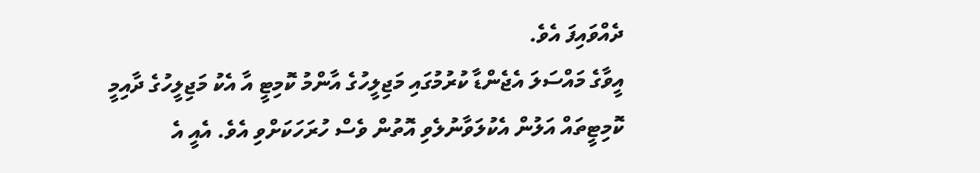ދެއްވައިފަ އެވެ.
އީވާގެ މައްސަލަ އެޖެންޑާ ކުރުމުގައި މަޖިލީހުގެ އާންމު ކޮމިޓީ އާ އެކު މަޖިލީހުގެ ދާއިމީ ކޮމިޓީތައް އަލުން އެކުލަވާނުލެވި އޮތުން ވެސް ހުރަހަކަށްވި އެވެ. އެއީ އެ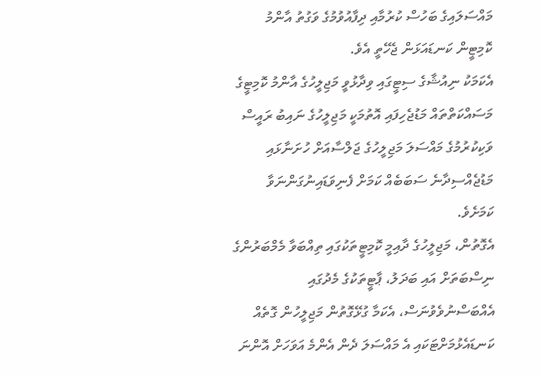މައްސަލައިގެ ބަހުސް ކުރުމާއި ދިފާއުވުމުގެ ވަގުތު އާންމު ކޮމިޓީން ކަނޑައަޅަން ޖެހޭތީ އެވެ.
އެކަމަކު ނިއުޝާގެ ސިޓީގައި ވިދާޅުވީ މަޖިލީހުގެ އާންމު ކޮމިޓީގެ މަސައްކަތްތައް މަޑުޖެހިފައި އޮތުމަކީ މަޖިލީހުގެ ނައިބު ރައީސް ވަކިކުރުމުގެ މައްސަލަ މަޖިލީހުގެ ޖަލްސާއަށް ހުށަނާޅައި މަޑުޖެއްސިދާނެ ސަބަބެއް ކަމަށް ފެނިވަޑައިނުގަންނަވާ ކަމަށެވެ.
އެގޮތުން، މަޖިލީހުގެ ދާއިމީ ކޮމިޓީތަކުގައި ތިއްބަވާ މެމްބަރުންގެ ނިސްބަތަށް އައި ބަދަލު، ޕާޓީތަކުގެ މެދުގައި އެއްބަސްނުވެވުނަސް، އެކަމާ ގުޅޭގޮތުން މަޖިލީހުން ގޮތެއް ކަނޑައެޅުމަށްޓަކައި އެ މައްސަލަ ދެން އެންމެ އަވަހަށް އޮންނަ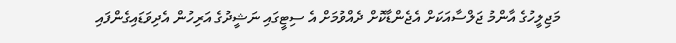މަޖިލީހުގެ އާންމު ޖަލްސާއަކަށް އެޖެންޑާކޮށް ދެއްވުމަށް އެ ސިޓީގައި ނަޝީދުގެ އަރިހުން އެދިވަޑައިގެންފައި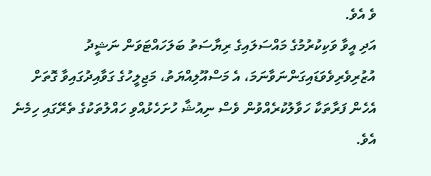ވެ އެވެ.
އަދި އީވާ ވަކިކުރުމުގެ މައްސަލައިގެ ރިޔާސަތު ބަލަހައްޓަވަން ނަޝީދު އުޒުރިވެރިވެވަޑައިގަންނަވާނަމަ، އެ މަސްއޫލިއްޔަތު، މަޖިލީހުގެ ގަވާއިދުގައިވާ ގޮތަށް އެހެން ފަރާތަކާ ހަވާލުކުރެއްވުން ވެސް ނިއުޝާ ހުށަހެޅުއްވި ހައްލުތަކުގެ ތެރޭގައި ހިމެނެ އެވެ.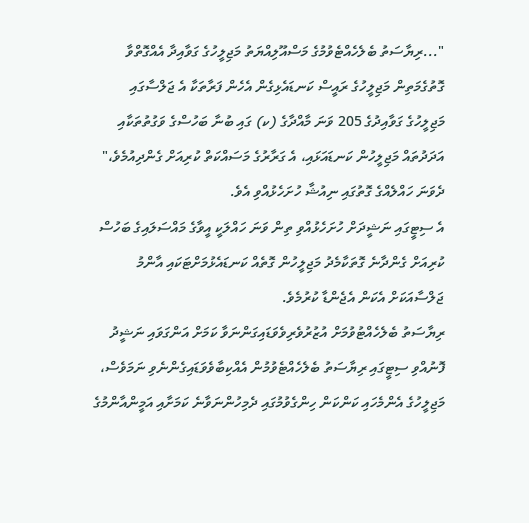"...ރިޔާސަތު ބެލެހެއްޓެވުމުގެ މަސްއޫލިއްޔަތު މަޖިލީހުގެ ގަވާއިދާ އެއްގޮތްވާ ގޮތުގެމަތިން މަޖިލީހުގެ ރައީސް ކަނޑައެޅިގެން އެހެން ފަރާތަކާ އެ ޖަލްސާގައި މަޖިލީހުގެ ގަވާއިދުގެ 205 ވަނަ މާއްދާގެ (ކ) ގައި ބުނާ ބަހުސްގެ ވަގުތުތަކާއި އަދަދުތައް މަޖިލީހުން ކަނޑައަޅައި، އެ ގަރާރުގެ މަސައްކަތް ކުރިއަށް ގެންދިއުމެވެ،" ދެވަނަ ހައްލެއްގެ ގޮތުގައި ނިއުޝާ ހުށަހެޅުއްވި އެވެ.
އެ ސިޓީގައި ނަޝީދަށް ހުށަހެޅުއްވި ތިން ވަނަ ހައްލަކީ އީވާގެ މައްސަލައިގެ ބަހުސް ކުރިއަށް ގެންދާނެ ގޮތަކާމެދު މަޖިލީހުން ގޮތެއް ކަނޑައެޅުމަށްޓަކައި އާންމު ޖަލްސާއަކަށް އެކަން އެޖެންޑާ ކުރުމެވެ.
ރިޔާސަތު ބެލެހެއްޓުވުމަށް އުޒުރުވެރިވެވަޑައިގަންނަވާ ކަމަށް އަންގަވައި ނަޝީދު ފޮނުއްވި ސިޓީގައި ރިޔާސަތު ބެލެހެއްޓެވުމުން އެއްކިބާވެވަޑައިގެންނެވި ނަމަވެސް، މަޖިލީހުގެ އެންމެހައި ކަންކަން ހިންގެވުމުގައި ދެމިހުންނަވާނެ ކަމަށާއި އަމީންއާންމުގެ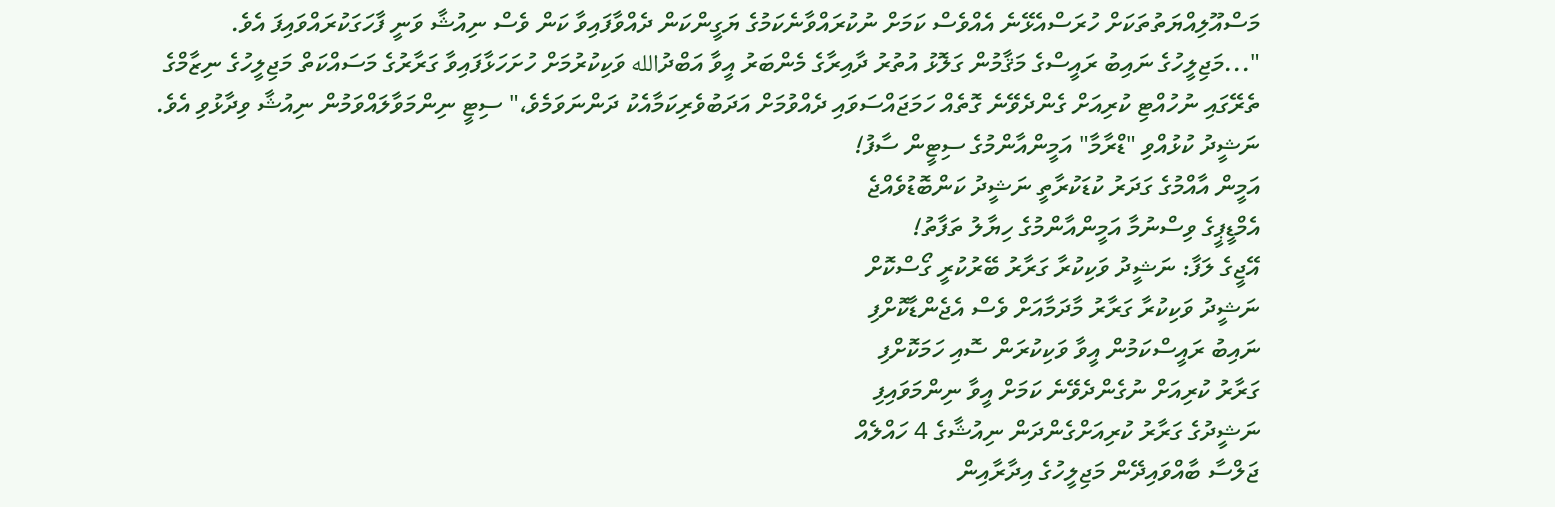މަސްއޫލިއްޔަތުތަކަށް ހުރަސްއެޅޭނެ އެއްވެސް ކަމަށް ނުކުރައްވާނެކަމުގެ ޔަގީންކަން ދެއްވާފައިވާ ކަން ވެސް ނިއުޝާ ވަނީ ފާހަގަކުރައްވައިފަ އެވެ.
"...މަޖިލީހުގެ ނައިބު ރައީސްގެ މަޤާމުން ގަލޮޅު އުތުރު ދާއިރާގެ މެންބަރު އީވާ އަބްދުالله ވަކިކުރުމަށް ހުށަހަޅާފައިވާ ގަރާރުގެ މަސައްކަތް މަޖިލީހުގެ ނިޒާމްގެ ތެރޭގައި ނުހުއްޓި ކުރިއަށް ގެންދެވޭނެ ގޮތެއް ހަމަޖައްސަވައި ދެއްވުމަށް އަދަބުވެރިކަމާއެކު ދަންނަވަމެވެ،" ސިޓީ ނިންމަވާލައްވަމުން ނިއުޝާ ވިދާޅުވި އެވެ.
ނަޝީދު ކުޅުއްވި "ޑްރާމާ" އަމީންއާންމުގެ ސިޓީން ސާފު!
އަމީން އާއްމުގެ ގަދަރު ކުޑަކުރާތީ ނަޝީދު ކަންބޮޑުވެއްޖެ
އެމްޑީޕީގެ ވިސްނުމާ އަމީންއާންމުގެ ހިޔާލު ތަފާތު!
އޭޖީގެ ލަފާ: ނަޝީދު ވަކިކުރާ ގަރާރު ބޭރުކުރީ ގޯސްކޮށް
ނަޝީދު ވަކިކުރާ ގަރާރު މާދަމާއަށް ވެސް އެޖެންޑާކޮށްފި
ނައިބު ރައީސްކަމުން އީވާ ވަކިކުރަން ސޮއި ހަމަކޮށްފި
ގަރާރު ކުރިއަށް ނުގެންދެވޭނެ ކަމަށް އީވާ ނިންމަވައިފި
ނަޝީދުގެ ގަރާރު ކުރިއަށްގެންދަން ނިއުޝާގެ 4 ހައްލެއް
ޖަލްސާ ބާއްވައިދޭން މަޖިލީހުގެ އިދާރާއިން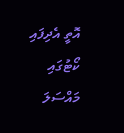އޮތީ އެދިފައި
ކޯޓުގައި މައްސަލަ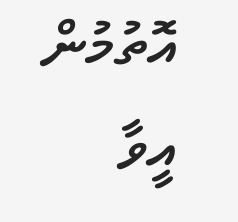އޮތުމުން އީވާ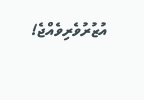އުޒުރުވެރިވެއްޖެ!